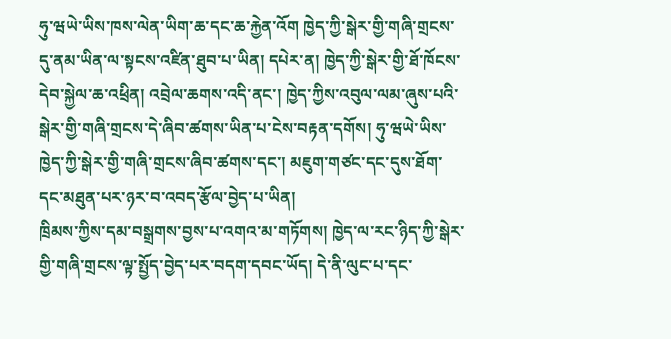ཧུ་ཝཡེ་ཡིས་ཁས་ལེན་ཡིག་ཆ་དང་ཆ་རྐྱེན་འོག ཁྱེད་ཀྱི་སྒེར་གྱི་གཞི་གྲངས་དུ་ནམ་ཡིན་ལ་སྟངས་འཛིན་ཐུབ་པ་ཡིན། དཔེར་ན། ཁྱེད་ཀྱི་སྒེར་གྱི་ཐོ་ཁོངས་དེབ་སྐྱེལ་ཆ་འཕྲིན། འབྲེལ་ཆགས་འདི་ནང་། ཁྱེད་ཀྱིས་འབུལ་ལམ་ཞུས་པའི་སྒེར་གྱི་གཞི་གྲངས་དེ་ཞིབ་ཚགས་ཡིན་པ་ངེས་བརྟན་དགོས། ཧུ་ཝཡེ་ཡིས་ཁྱེད་ཀྱི་སྒེར་གྱི་གཞི་གྲངས་ཞིབ་ཚགས་དང་། མཇུག་གཙང་དང་དུས་ཐོག་དང་མཐུན་པར་ཉར་བ་འབད་རྩོལ་བྱེད་པ་ཡིན།
ཁྲིམས་ཀྱིས་དམ་བསྒྲགས་བྱས་པ་འགའ་མ་གཏོགས། ཁྱེད་ལ་རང་ཉིད་ཀྱི་སྒེར་གྱི་གཞི་གྲངས་ལྟ་སྤྱོད་བྱེད་པར་བདག་དབང་ཡོད། དེ་ནི་ལུང་པ་དང་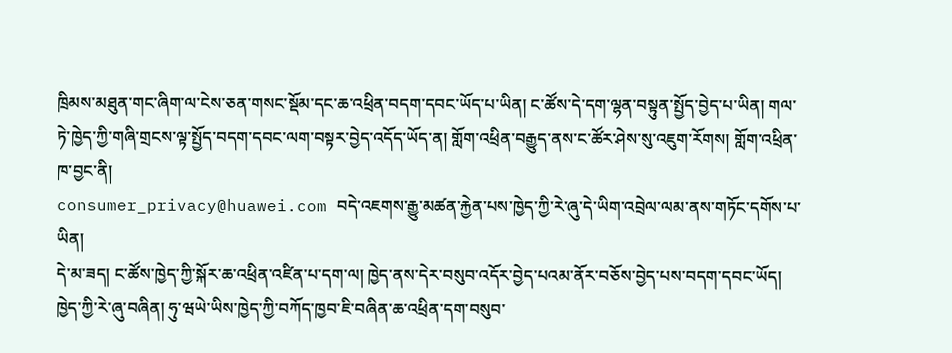ཁྲིམས་མཐུན་གང་ཞིག་ལ་ངེས་ཅན་གསང་སྡོམ་དང་ཆ་འཕྲིན་བདག་དབང་ཡོད་པ་ཡིན། ང་ཚོས་དེ་དག་ལྷན་བསྟུན་སྤྱོད་བྱེད་པ་ཡིན། གལ་ཏེ་ཁྱེད་ཀྱི་གཞི་གྲངས་ལྟ་སྤྱོད་བདག་དབང་ལག་བསྟར་བྱེད་འདོད་ཡོད་ན། གློག་འཕྲིན་བརྒྱུད་ནས་ང་ཚོར་ཤེས་སུ་འཇུག་རོགས། གློག་འཕྲིན་ཁ་བྱང་ནི།
consumer_privacy@huawei.com བདེ་འཇགས་རྒྱུ་མཚན་རྐྱེན་པས་ཁྱེད་ཀྱི་རེ་ཞུ་དེ་ཡིག་འབྲེལ་ལམ་ནས་གཏོང་དགོས་པ་ཡིན།
དེ་མ་ཟད། ང་ཚོས་ཁྱེད་ཀྱི་སྐོར་ཆ་འཕྲིན་འཛིན་པ་དག་ལ། ཁྱེད་ནས་དེར་བསུབ་འདོར་བྱེད་པའམ་ནོར་བཅོས་བྱེད་པས་བདག་དབང་ཡོད། ཁྱེད་ཀྱི་རེ་ཞུ་བཞིན། ཧུ་ཝཡེ་ཡིས་ཁྱེད་ཀྱི་བཀོད་ཁྱབ་ཇི་བཞིན་ཆ་འཕྲིན་དག་བསུབ་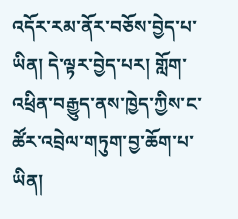འདོར་རམ་ནོར་བཅོས་བྱེད་པ་ཡིན། དེ་ལྟར་བྱེད་པར། གློག་འཕྲིན་བརྒྱུད་ནས་ཁྱེད་ཀྱིས་ང་ཚོར་འབྲེལ་གཏུག་བྱ་ཆོག་པ་ཡིན།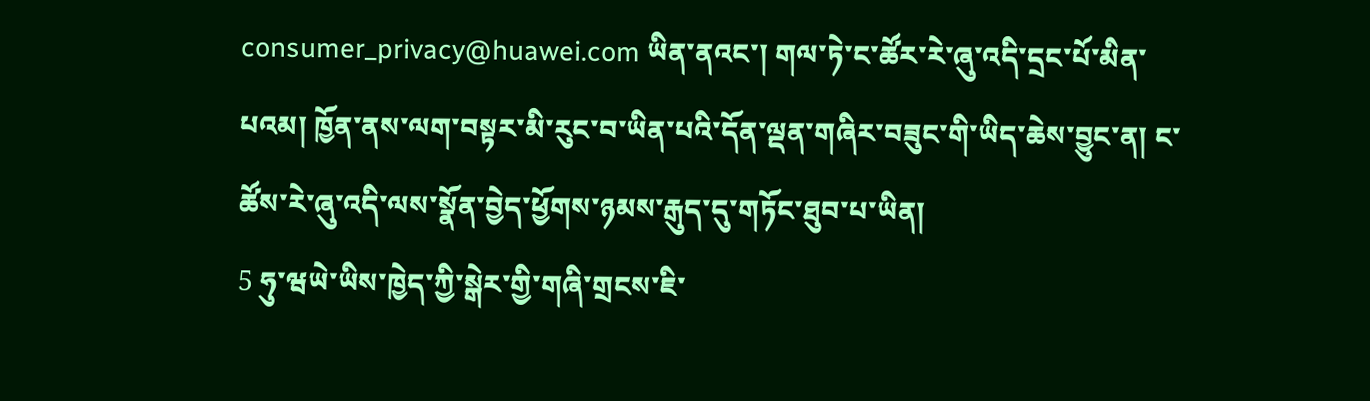consumer_privacy@huawei.com ཡིན་ནའང་། གལ་ཏེ་ང་ཚོར་རེ་ཞུ་འདི་དྲང་པོ་མིན་པའམ། ཁྱོན་ནས་ལག་བསྟར་མི་རུང་བ་ཡིན་པའི་དོན་ལྡན་གཞིར་བཟུང་གི་ཡིད་ཆེས་བྱུང་ན། ང་ཚོས་རེ་ཞུ་འདི་ལས་སྣོན་བྱེད་ཕྱོགས་ཉམས་རྒུད་དུ་གཏོང་ཐུབ་པ་ཡིན།
5 ཧུ་ཝཡེ་ཡིས་ཁྱེད་ཀྱི་སྒེར་གྱི་གཞི་གྲངས་ཇི་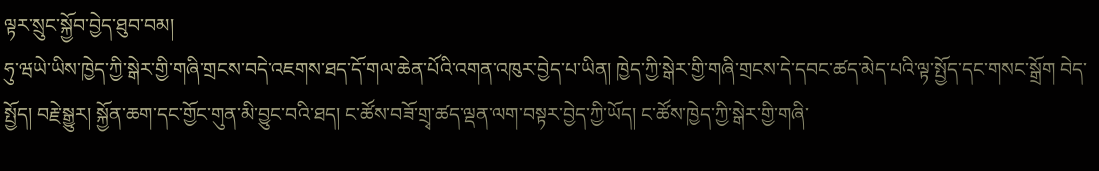ལྟར་སྲུང་སྐྱོབ་བྱེད་ཐུབ་བམ།
ཧུ་ཝཡེ་ཡིས་ཁྱེད་ཀྱི་སྒེར་གྱི་གཞི་གྲངས་བདེ་འཇགས་ཐད་དོ་གལ་ཆེན་པོའི་འགན་འཁུར་བྱེད་པ་ཡིན། ཁྱེད་ཀྱི་སྒེར་གྱི་གཞི་གྲངས་དེ་དབང་ཚད་མེད་པའི་ལྟ་སྤྱོད་དང་གསང་སྒྲོག བེད་སྤྱོད། བརྗེ་སྒྱུར། སྐྱོན་ཆག་དང་གྱོང་གུན་མི་བྱུང་བའི་ཐད། ང་ཚོས་བཟོ་གྲྭ་ཚད་ལྡན་ལག་བསྟར་བྱེད་ཀྱི་ཡོད། ང་ཚོས་ཁྱེད་ཀྱི་སྒེར་གྱི་གཞི་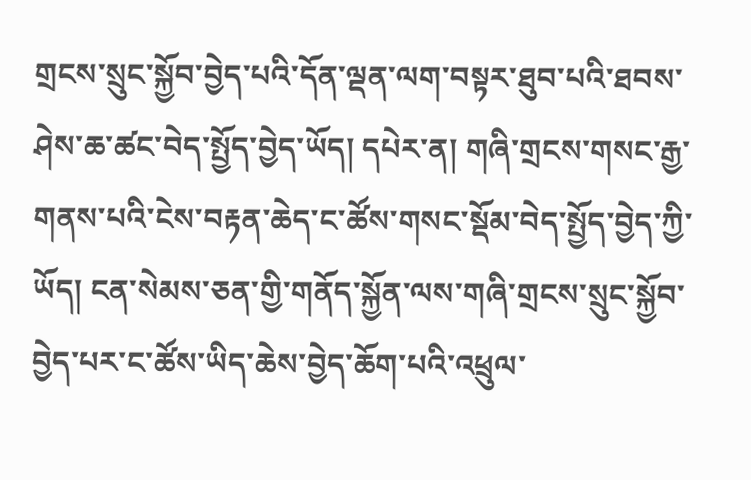གྲངས་སྲུང་སྐྱོབ་བྱེད་པའི་དོན་ལྡན་ལག་བསྟར་ཐུབ་པའི་ཐབས་ཤེས་ཆ་ཚང་བེད་སྤྱོད་བྱེད་ཡོད། དཔེར་ན། གཞི་གྲངས་གསང་རྒྱ་གནས་པའི་ངེས་བརྟན་ཆེད་ང་ཚོས་གསང་སྡོམ་བེད་སྤྱོད་བྱེད་ཀྱི་ཡོད། ངན་སེམས་ཅན་གྱི་གནོད་སྐྱོན་ལས་གཞི་གྲངས་སྲུང་སྐྱོབ་བྱེད་པར་ང་ཚོས་ཡིད་ཆེས་བྱེད་ཆོག་པའི་འཕྲུལ་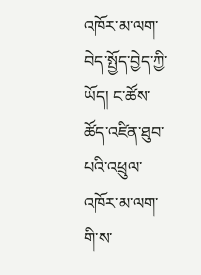འཁོར་མ་ལག་བེད་སྤྱོད་བྱེད་ཀྱི་ཡོད། ང་ཚོས་ཚོད་འཛིན་ཐུབ་པའི་འཕྲུལ་འཁོར་མ་ལག་གི་ས་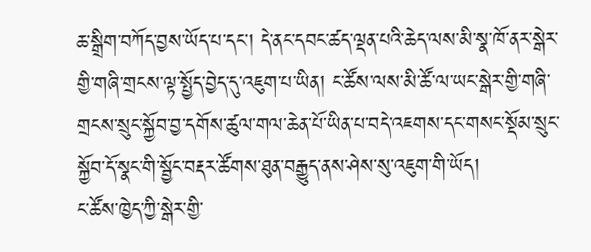ཆ་སྒྲིག་བཀོད་བྱས་ཡོད་པ་དང་། དེ་ནང་དབང་ཚད་ལྡན་པའི་ཆེད་ལས་མི་སྣ་ཁོ་ནར་སྒེར་གྱི་གཞི་གྲངས་ལྟ་སྤྱོད་བྱེད་དུ་འཇུག་པ་ཡིན། ང་ཚོས་ལས་མི་ཚོ་ལ་ཡང་སྒེར་གྱི་གཞི་གྲངས་སྲུང་སྐྱོབ་བྱ་དགོས་ཚུལ་གལ་ཆེན་པོ་ཡིན་པ་བདེ་འཇགས་དང་གསང་སྡོམ་སྲུང་སྐྱོབ་དོ་སྣང་གི་སྦྱོང་བརྡར་ཚོགས་ཐུན་བརྒྱུད་ནས་ཤེས་སུ་འཇུག་གི་ཡོད།
ང་ཚོས་ཁྱེད་ཀྱི་སྒེར་གྱི་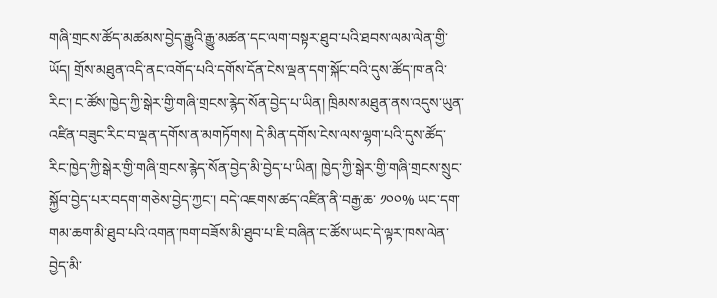གཞི་གྲངས་ཚོད་མཚམས་བྱེད་རྒྱུའི་རྒྱུ་མཚན་དང་ལག་བསྟར་ཐུབ་པའི་ཐབས་ལམ་ལེན་གྱི་ཡོད། གྲོས་མཐུན་འདི་ནང་འགོད་པའི་དགོས་དོན་ངེས་ལྡན་དག་སྐོང་བའི་དུས་ཚོད་ཁ་ནའི་རིང་། ང་ཚོས་ཁྱེད་ཀྱི་སྒེར་གྱི་གཞི་གྲངས་རྙེད་སོན་བྱེད་པ་ཡིན། ཁྲིམས་མཐུན་ནས་འདུས་ཡུན་འཛིན་བཟུང་རིང་བ་ལྡན་དགོས་ན་མགཏོགས། དེ་མིན་དགོས་ངེས་ལས་ལྷག་པའི་དུས་ཚོད་རིང་ཁྱེད་ཀྱི་སྒེར་གྱི་གཞི་གྲངས་རྙེད་སོན་བྱེད་མི་བྱེད་པ་ཡིན། ཁྱེད་ཀྱི་སྒེར་གྱི་གཞི་གྲངས་སྲུང་སྐྱོབ་བྱེད་པར་བདག་གཅེས་བྱེད་ཀྱང་། བདེ་འཇགས་ཚད་འཛིན་ནི་བརྒྱ་ཆ་ ༡༠༠% ཡང་དག་གམ་ཆག་མི་ཐུབ་པའི་འགན་ཁག་བཟོས་མི་ཐུབ་པ་ཇི་བཞིན་ང་ཚོས་ཡང་དེ་ལྟར་ཁས་ལེན་བྱེད་མི་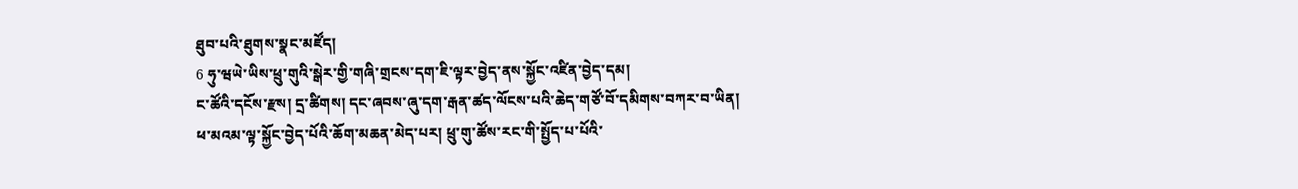ཐུབ་པའི་ཐུགས་སྣང་མཛོད།
6 ཧུ་ཝཡེ་ཡིས་ཕྲུ་གུའི་སྒེར་གྱི་གཞི་གྲངས་དག་ཇི་ལྟར་བྱེད་ནས་སྐྱོང་འཛིན་བྱེད་དམ།
ང་ཚོའི་དངོས་རྫས། དྲ་ཚིགས། དང་ཞབས་ཞུ་དག་རྒན་ཚད་ལོངས་པའི་ཆེད་གཙོ་བོ་དམིགས་བཀར་བ་ཡིན། ཕ་མའམ་ལྟ་སྐྱོང་བྱེད་པོའི་ཆོག་མཆན་མེད་པར། ཕྲུ་གུ་ཚོས་རང་གི་སྤྱོད་པ་པོའི་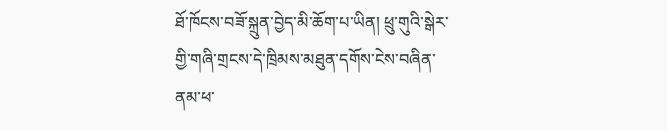ཐོ་ཁོངས་བཟོ་སྐྲུན་བྱེད་མི་ཆོག་པ་ཡིན། ཕྲུ་གུའི་སྒེར་གྱི་གཞི་གྲངས་དེ་ཁྲིམས་མཐུན་དགོས་ངེས་བཞིན་ནམ་ཕ་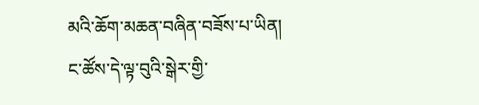མའི་ཆོག་མཆན་བཞིན་བཟོས་པ་ཡིན། ང་ཚོས་དེ་ལྟ་བུའི་སྒེར་གྱི་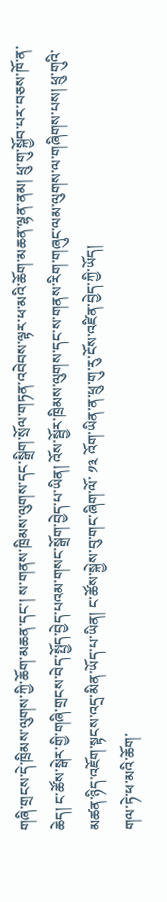གཞི་གྲངས་དེ་ཁྲིམས་ལུགས་ཀྱི་ཆོག་མཆན་དང་། ས་གནས་ཁྲིམས་ལུགས་དང་སྒྲིག་སྲོལ་གཏན་འབེབས་ལྟར་ཕ་མའི་ཆོག་མཆན་ལྷན་ནམ། ཕྲུ་གུ་སྐྱོབ་པར་བཅས་ཁོ་ན་ཆེད། ང་ཚོས་སྒེར་གྱི་གཞི་གྲངས་བེད་སྤྱོད་བྱེད་པའམ་གསང་སྒྲོག་བྱེད་པ་ཡིན། འོས་སྦྱོར་ཁྲིམས་ལུགས་དང་ས་གནས་རིག་གཞུང་ལམ་ལུགས་ལ་གཞིགས་པས། ཕྲུ་གུའི་མཚན་ཉིད་འཇོག་སྟངས་འདྲ་མིན་ཡོད་པ་ཡིན། ང་ཚོས་སྐྱེས་བུ་གང་ཞིག་ལོ་ ༡༣ འོག་ཡིན་ན་ཕྲུ་གུ་རུ་ངོས་འཛིན་བྱེད་ཀྱི་ཡོད།
གལ་ཏེ་ཕ་མའི་ཆོག་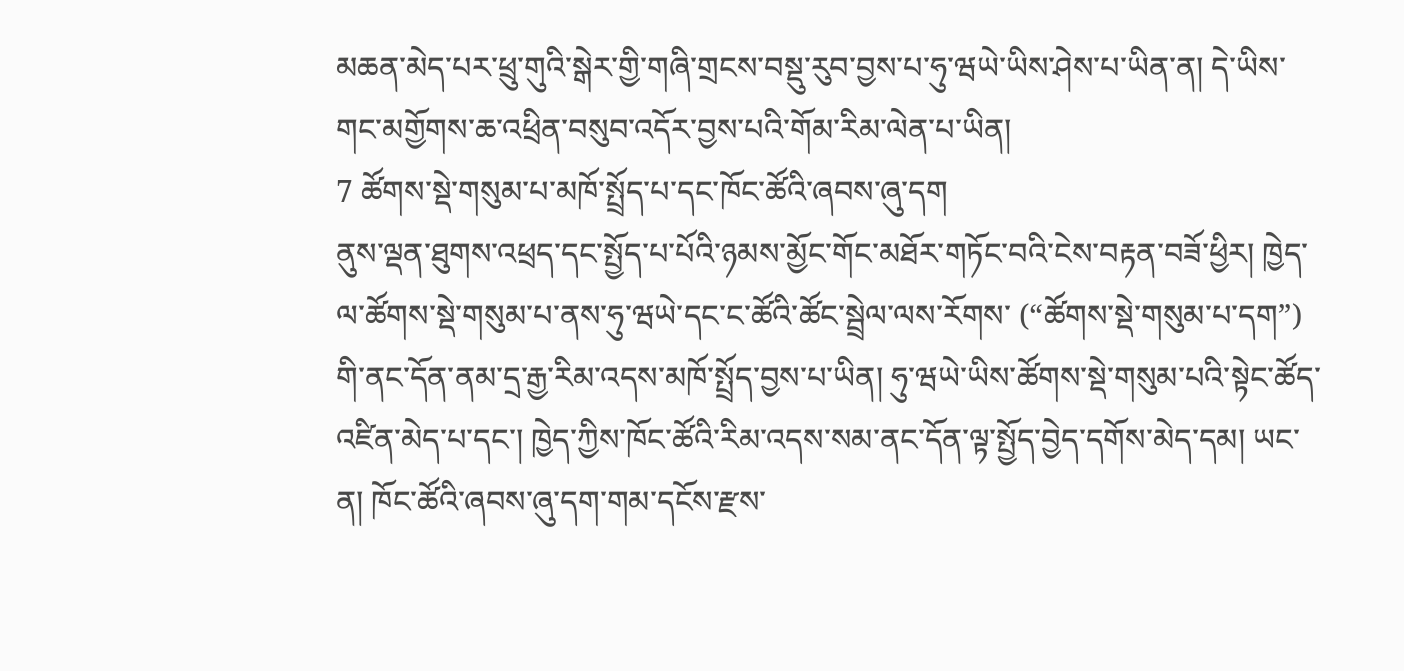མཆན་མེད་པར་ཕྲུ་གུའི་སྒེར་གྱི་གཞི་གྲངས་བསྡུ་རུབ་བྱས་པ་ཧུ་ཝཡེ་ཡིས་ཤེས་པ་ཡིན་ན། དེ་ཡིས་གང་མགྱོགས་ཆ་འཕྲིན་བསུབ་འདོར་བྱས་པའི་གོམ་རིམ་ལེན་པ་ཡིན།
7 ཚོགས་སྡེ་གསུམ་པ་མཁོ་སྤྲོད་པ་དང་ཁོང་ཚོའི་ཞབས་ཞུ་དག
ནུས་ལྡན་ཐུགས་འཕྲད་དང་སྤྱོད་པ་པོའི་ཉམས་མྱོང་གོང་མཐོར་གཏོང་བའི་ངེས་བརྟན་བཟོ་ཕྱིར། ཁྱེད་ལ་ཚོགས་སྡེ་གསུམ་པ་ནས་ཧུ་ཝཡེ་དང་ང་ཚོའི་ཚོང་སྦྲེལ་ལས་རོགས་ (“ཚོགས་སྡེ་གསུམ་པ་དག”) གི་ནང་དོན་ནམ་དྲ་རྒྱ་རིམ་འདས་མཁོ་སྤྲོད་བྱས་པ་ཡིན། ཧུ་ཝཡེ་ཡིས་ཚོགས་སྡེ་གསུམ་པའི་སྟེང་ཚོད་འཛིན་མེད་པ་དང་། ཁྱེད་ཀྱིས་ཁོང་ཚོའི་རིམ་འདས་སམ་ནང་དོན་ལྟ་སྤྱོད་བྱེད་དགོས་མེད་དམ། ཡང་ན། ཁོང་ཚོའི་ཞབས་ཞུ་དག་གམ་དངོས་རྫས་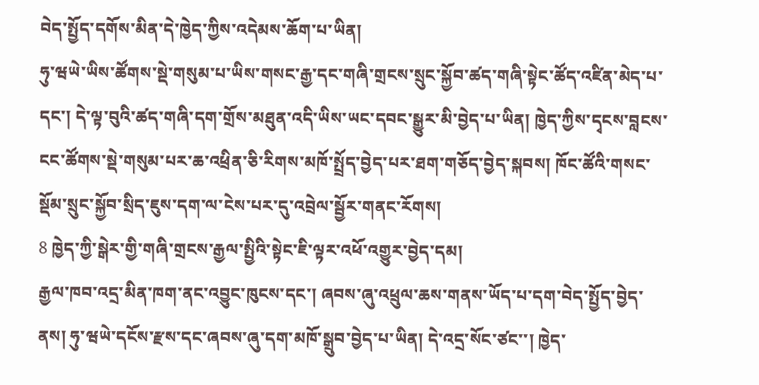བེད་སྤྱོད་དགོས་མིན་དེ་ཁྱེད་ཀྱིས་འདེམས་ཆོག་པ་ཡིན།
ཧུ་ཝཡེ་ཡིས་ཚོགས་སྡེ་གསུམ་པ་ཡིས་གསང་རྒྱ་དང་གཞི་གྲངས་སྲུང་སྐྱོབ་ཚད་གཞི་སྟེང་ཚོད་འཛིན་མེད་པ་དང་། དེ་ལྟ་བུའི་ཚད་གཞི་དག་གྲོས་མཐུན་འདི་ཡིས་ཡང་དབང་སྒྱུར་མི་བྱེད་པ་ཡིན། ཁྱེད་ཀྱིས་དྭངས་བླངས་ངང་ཚོགས་སྡེ་གསུམ་པར་ཆ་འཕྲིན་ཅི་རིགས་མཁོ་སྤྲོད་བྱེད་པར་ཐག་གཅོད་བྱེད་སྐབས། ཁོང་ཚོའི་གསང་སྡོམ་སྲུང་སྐྱོབ་སྲིད་ཇུས་དག་ལ་ངེས་པར་དུ་འབྲེལ་སྦྱོར་གནང་རོགས།
8 ཁྱེད་ཀྱི་སྒེར་གྱི་གཞི་གྲངས་རྒྱལ་སྤྱིའི་སྟེང་ཇི་ལྟར་འཕོ་འགྱུར་བྱེད་དམ།
རྒྱལ་ཁབ་འདྲ་མིན་ཁག་ནང་འབྱུང་ཁུངས་དང་། ཞབས་ཞུ་འཕྲུལ་ཆས་གནས་ཡོད་པ་དག་བེད་སྤྱོད་བྱེད་ནས། ཧུ་ཝཡེ་དངོས་རྫས་དང་ཞབས་ཞུ་དག་མཁོ་སྒྲུབ་བྱེད་པ་ཡིན། དེ་འདྲ་སོང་ཙང་་། ཁྱེད་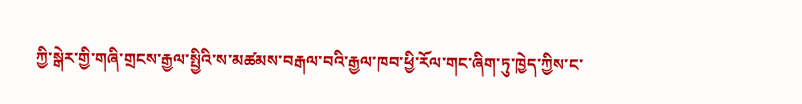ཀྱི་སྒེར་གྱི་གཞི་གྲངས་རྒྱལ་སྤྱིའི་ས་མཚམས་བརྒལ་བའི་རྒྱལ་ཁབ་ཕྱི་རོལ་གང་ཞིག་ཏུ་ཁྱེད་ཀྱིས་ང་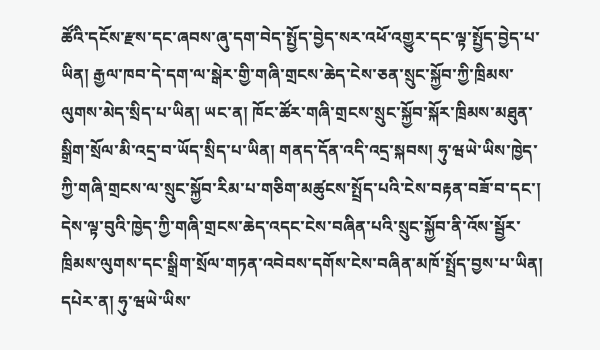ཚོའི་དངོས་རྫས་དང་ཞབས་ཞུ་དག་བེད་སྤྱོད་བྱེད་སར་འཕོ་འགྱུར་དང་ལྟ་སྤྱོད་བྱེད་པ་ཡིན། རྒྱལ་ཁབ་དེ་དག་ལ་སྒེར་གྱི་གཞི་གྲངས་ཆེད་ངེས་ཅན་སྲུང་སྐྱོབ་ཀྱི་ཁྲིམས་ལུགས་མེད་སྲིད་པ་ཡིན། ཡང་ན། ཁོང་ཚོར་གཞི་གྲངས་སྲུང་སྐྱོབ་སྐོར་ཁྲིམས་མཐུན་སྒྲིག་སྲོལ་མི་འདྲ་བ་ཡོད་སྲིད་པ་ཡིན། གནད་དོན་འདི་འདྲ་སྐབས། ཧུ་ཝཡེ་ཡིས་ཁྱེད་ཀྱི་གཞི་གྲངས་ལ་སྲུང་སྐྱོབ་རིམ་པ་གཅིག་མཚུངས་སྤྲོད་པའི་ངེས་བརྟན་བཟོ་བ་དང་། དེས་ལྟ་བུའི་ཁྱེད་ཀྱི་གཞི་གྲངས་ཆེད་འདང་ངེས་བཞིན་པའི་སྲུང་སྐྱོབ་ནི་འོས་སྦྱོར་ཁྲིམས་ལུགས་དང་སྒྲིག་སྲོལ་གཏན་འབེབས་དགོས་ངེས་བཞིན་མཁོ་སྤྲོད་བྱས་པ་ཡིན། དཔེར་ན། ཧུ་ཝཡེ་ཡིས་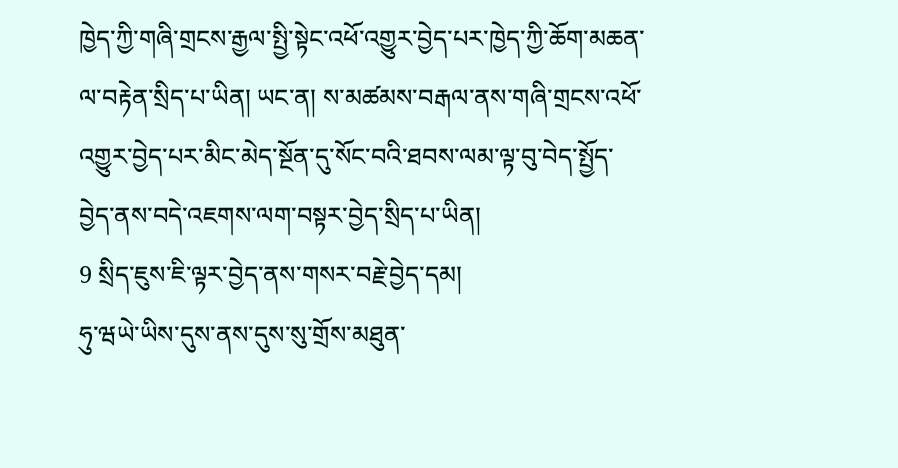ཁྱེད་ཀྱི་གཞི་གྲངས་རྒྱལ་སྤྱི་སྟེང་འཕོ་འགྱུར་བྱེད་པར་ཁྱེད་ཀྱི་ཆོག་མཆན་ལ་བརྟེན་སྲིད་པ་ཡིན། ཡང་ན། ས་མཚམས་བརྒལ་ནས་གཞི་གྲངས་འཕོ་འགྱུར་བྱེད་པར་མིང་མེད་སྔོན་དུ་སོང་བའི་ཐབས་ལམ་ལྟ་བུ་བེད་སྤྱོད་བྱེད་ནས་བདེ་འཇགས་ལག་བསྟར་བྱེད་སྲིད་པ་ཡིན།
9 སྲིད་ཇུས་ཇི་ལྟར་བྱེད་ནས་གསར་བརྗེ་བྱེད་དམ།
ཧུ་ཝཡེ་ཡིས་དུས་ནས་དུས་སུ་གྲོས་མཐུན་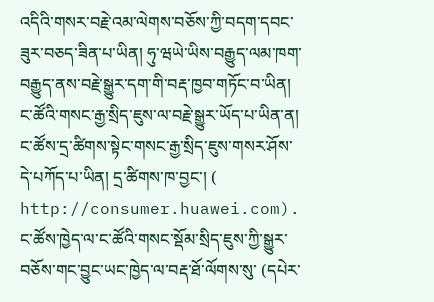འདིའི་གསར་བརྗེ་འམ་ལེགས་བཅོས་ཀྱི་བདག་དབང་ཟུར་བཅད་ཟིན་པ་ཡིན། ཧུ་ཝཡེ་ཡིས་བརྒྱུད་ལམ་ཁག་བརྒྱུད་ནས་བརྗེ་སྒྱུར་དག་གི་བརྡ་ཁྱབ་གཏོང་བ་ཡིན། ང་ཚོའི་གསང་རྒྱ་སྲིད་ཇུས་ལ་བརྗེ་སྒྱུར་ཡོད་པ་ཡིན་ན། ང་ཚོས་དྲ་ཚིགས་སྟེང་གསང་རྒྱ་སྲིད་ཇུས་གསར་ཤོས་དེ་པཀོད་པ་ཡིན། དྲ་ཚིགས་ཁ་བྱང་། (
http://consumer.huawei.com). ང་ཚོས་ཁྱེད་ལ་ང་ཚོའི་གསང་སྡོམ་སྲིད་ཇུས་ཀྱི་སྒྱུར་བཅོས་གང་བྱུང་ཡང་ཁྱེད་ལ་བརྡ་ཐོ་ལོགས་སུ་ (དཔེར་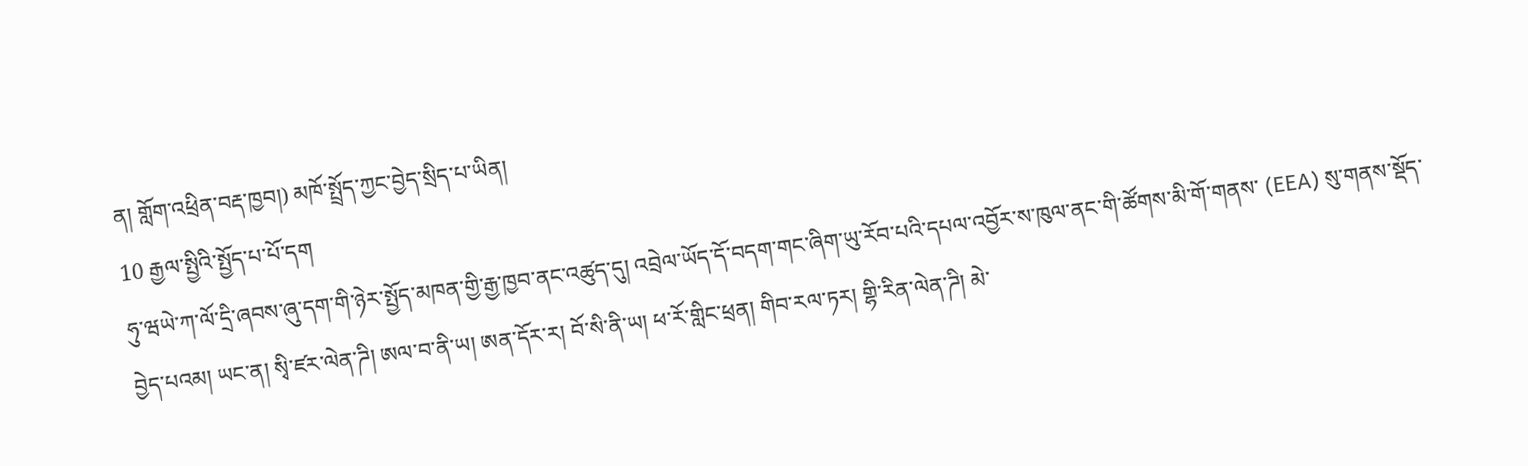ན། གློག་འཕྲིན་བརྡ་ཁྱབ།) མཁོ་སྤྲོད་ཀྱང་བྱེད་སྲིད་པ་ཡིན།
10 རྒྱལ་སྤྱིའི་སྤྱོད་པ་པོ་དག
ཧུ་ཝཡེ་ཀ་ལོ་དྲི་ཞབས་ཞུ་དག་གི་ཉེར་སྤྱོད་མཁན་གྱི་རྒྱ་ཁྱབ་ནང་འཚུད་དུ། འབྲེལ་ཡོད་དོ་བདག་གང་ཞིག་ཡུ་རོབ་པའི་དཔལ་འབྱོར་ས་ཁུལ་ནང་གི་ཚོགས་མི་གོ་གནས་ (EEA) སུ་གནས་སྡོད་བྱེད་པའམ། ཡང་ན། སྭི་ཛར་ལེན་ཌི། ཨལ་བ་ནི་ཡ། ཨན་དོར་ར། བོ་སི་ནི་ཡ། ཕ་རོ་གླིང་ཕྲན། གིབ་རལ་ཏར། གྷི་རིན་ལེན་ཌི། མེ་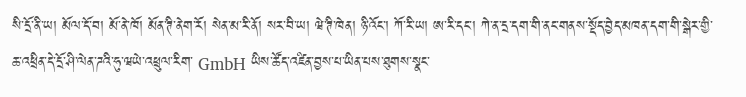སི་དྲོ་ནི་ཡ། མོལ་དོ་བ། མོ་ནེ་ཁོ། མོན་ཊི་ནེག་རོ། སེན་མ་རི་ནོ། སར་བི་ཡ། ཝེ་ཊི་ཁེན། ཉི་འོང་། ཀོ་རི་ཡ། ཨ་རི་དང་། ཀེ་ན་དྲ་དག་གི་ནང་གནས་སྡོད་བྱེད་མཁན་དག་གི་སྒེར་གྱི་ཆ་འཕྲིན་དེ་དྲོ་ཤི་ལེན་ཌའི་ཧུ་ཝཡེ་འཕྲུལ་རིག་ GmbH ཡིས་ཚོད་འཛིན་བྱས་པ་ཡིན་པས་ཐུགས་སྣང་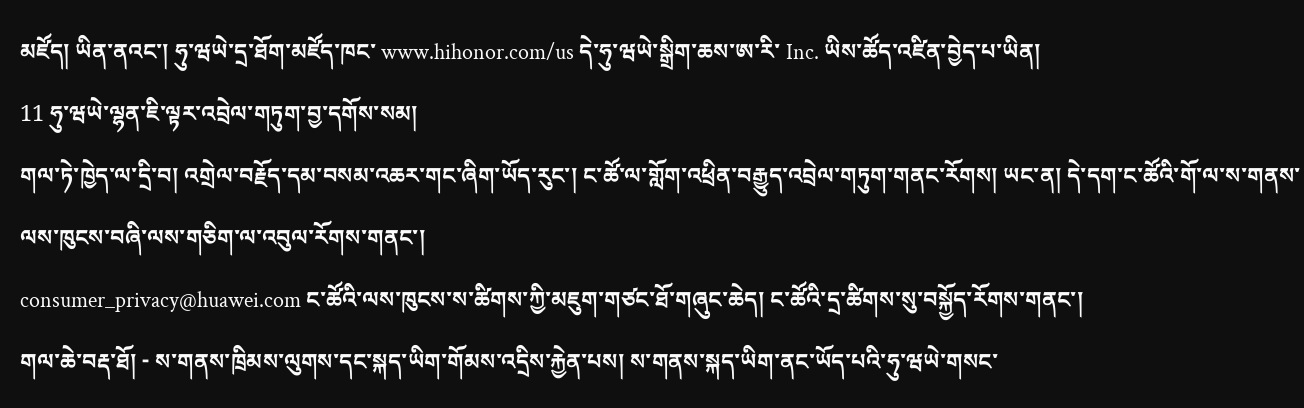མཛོད། ཡིན་ནའང་། ཧུ་ཝཡེ་དྲ་ཐོག་མཛོད་ཁང་ www.hihonor.com/us དེ་ཧུ་ཝཡེ་སྒྲིག་ཆས་ཨ་རི་ Inc. ཡིས་ཚོད་འཛིན་བྱེད་པ་ཡིན།
11 ཧུ་ཝཡེ་ལྷན་ཇི་ལྟར་འབྲེལ་གཏུག་བྱ་དགོས་སམ།
གལ་ཏེ་ཁྱེད་ལ་དྲི་བ། འགྲེལ་བརྗོད་དམ་བསམ་འཆར་གང་ཞིག་ཡོད་རུང་། ང་ཚོ་ལ་གློག་འཕྲིན་བརྒྱུད་འབྲེལ་གཏུག་གནང་རོགས། ཡང་ན། དེ་དག་ང་ཚོའི་གོ་ལ་ས་གནས་ལས་ཁུངས་བཞི་ལས་གཅིག་ལ་འབུལ་རོགས་གནང་།
consumer_privacy@huawei.com ང་ཚོའི་ལས་ཁུངས་ས་ཚིགས་ཀྱི་མཇུག་གཙང་ཐོ་གཞུང་ཆེད། ང་ཚོའི་དྲ་ཚིགས་སུ་བསྐྱོད་རོགས་གནང་།
གལ་ཆེ་བརྡ་ཐོ། - ས་གནས་ཁྲིམས་ལུགས་དང་སྐད་ཡིག་གོམས་འདྲིས་རྐྱེན་པས། ས་གནས་སྐད་ཡིག་ནང་ཡོད་པའི་ཧུ་ཝཡེ་གསང་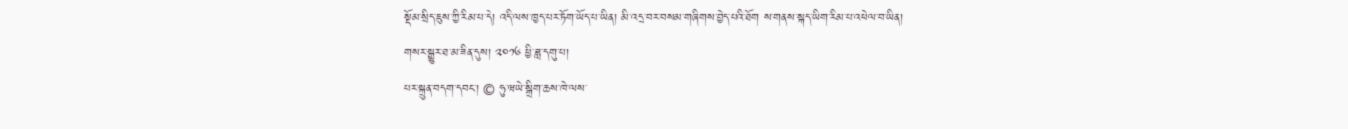སྡོམ་སྲིད་ཇུས་ཀྱི་རིམ་པ་དེ། འདི་ལས་ཁྱད་པར་ཏོག་ཡོད་པ་ཡིན། མི་འདྲ་བར་བསམ་གཞིགས་བྱེད་པའི་ཐོག ས་གནས་སྐད་ཡིག་རིམ་པ་འཕེལ་བ་ཡིན།
གསར་སྒྱུར་ཐ་མ་ཟིན་དུས། ༢༠༡༦ ཕྱི་ཟླ་དགུ་པ།
པར་སྐྲུན་བདག་དབང་། © ཧུ་ཝཡེ་སྒྲིག་ཆས་ཁེ་ལས་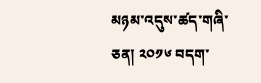མཉམ་འདུས་ཚད་གཞི་ཅན། ༢༠༡༦ བདག་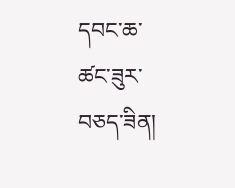དབང་ཆ་ཚང་ཟུར་བཅད་ཟིན།